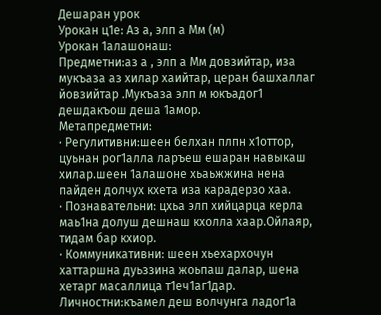Дешаран урок
Урокан ц1е: Аз а, элп а Мм (м)
Урокан 1алашонаш:
Предметни:аз а , элп а Мм довзийтар, иза мукъаза аз хилар хаийтар, церан башхаллаг йовзийтар .Мукъаза элп м юкъадог1 дешдакъош деша 1амор.
Метапредметни:
· Регулитивни:шеен белхан плпн х1оттор, цуьнан рог1алла ларъеш ешаран навыкаш хилар.шеен 1алашоне хьаьжжина нена пайден долчух кхета иза карадерзо хаа.
· Познавательни: цхьа элп хийцарца керла маь1на долуш дешнаш кхолла хаар.Ойлаяр, тидам бар кхиор.
· Коммуникативни: шеен хьехархочун хаттаршна дуьззина жоьпаш далар, шена хетарг масаллица т1еч1аг1дар.
Личностни:къамел деш волчунга ладог1а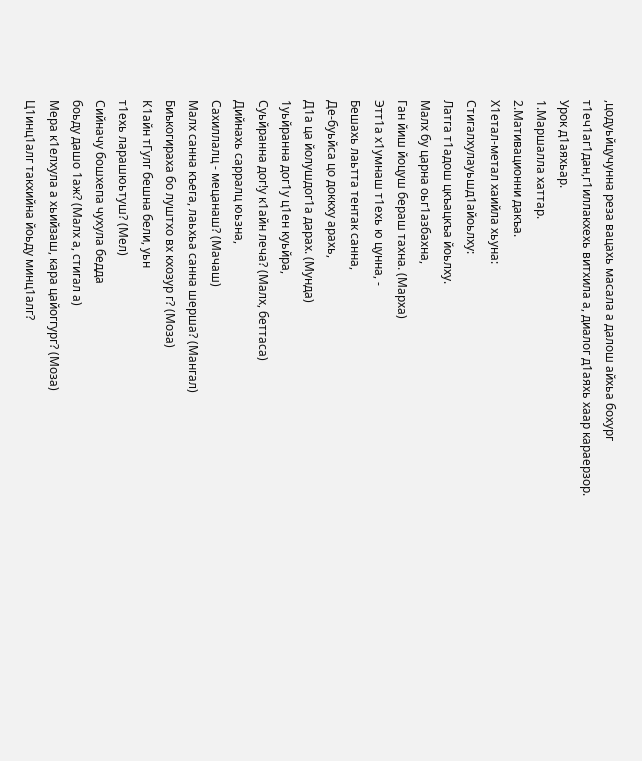,цодуьйцучунна реза вацахь масала а далош айхьа бохург т1еч1аг1дан,г1иллакхехь витхила а, диалог д1аяхь хаар караерзор.
Урок д1аяхьар.
1.Маршалла хаттар.
2.Мативационни дакъа.
Х1етал-метал хаийла хьуна:
Стигалхулауьшд1айоьлху:
Латга т1адош цкъацкъа йоьлху.
Малх бу царна оьг1азбахна,
Ган йиш йоцуш бераш тахна. (Марха)
Этт1а х1умнаш т1ехь ю цунна, -
Бешахь лаьтта тентак санна,
Де-буьйса цо доккху арахь,
Д1а ца йолушдог1а дарах. (Мунда)
1уьйранна дог1у ц1ен куьйра,
Суьйранна дог!у к1айн леча? (Малх, беттаса)
Дийнахь сарралц юьзна,
Сахиллалц - мецанаш? (Мачаш)
Малх санна къега, лаьхьа санна шерша? (Мангал)
Биъкогираха бо луштхо вх кхозур г? (Моза)
К1айн тГулг бешна бели, уьн
т1ехь ларашюьтуш? (Мел)
Сийначу бошхепа чухула бедда
боьду дашо 1аж? (Малх а, стигал а)
Мера к1елхула а хьийзаш, кара цайоггург? (Моза)
Ц1инц1алг такхийна йоьду минц1алг?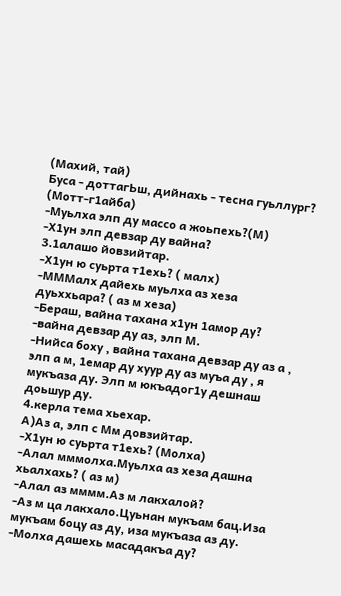(Махий, тай)
Буса - доттагЬш, дийнахь - тесна гуьллург? (Мотт-г1айба)
-Муьлха элп ду массо а жоьпехь?(М)
-Х1ун элп девзар ду вайна?
3.1алашо йовзийтар.
-Х1ун ю суьрта т1ехь? ( малх)
-МММалх дайехь муьлха аз хеза дуьххьара? ( аз м хеза)
-Бераш, вайна тахана х1ун 1амор ду?
-вайна девзар ду аз, элп М.
-Нийса боху , вайна тахана девзар ду аз а , элп а м, 1емар ду хуур ду аз муъа ду , я мукъаза ду. Элп м юкъадог1у дешнаш доьшур ду.
4.керла тема хьехар.
А)Аз а, элп с Мм довзийтар.
-Х1ун ю суьрта т1ехь? (Молха)
-Алал мммолха.Муьлха аз хеза дашна хьалхахь? ( аз м)
-Алал аз мммм.Аз м лакхалой?
-Аз м ца лакхало.Цуьнан мукъам бац.Иза мукъам боцу аз ду, иза мукъаза аз ду.
-Молха дашехь масадакъа ду?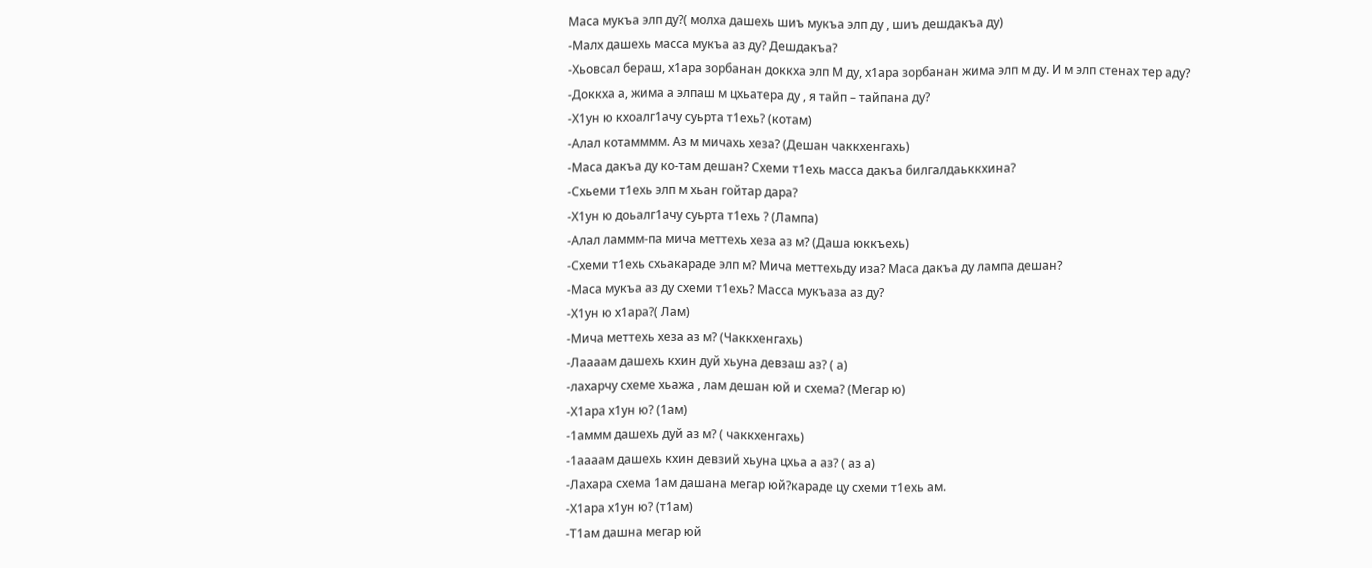Маса мукъа элп ду?( молха дашехь шиъ мукъа элп ду , шиъ дешдакъа ду)
-Малх дашехь масса мукъа аз ду? Дешдакъа?
-Хьовсал бераш, х1ара зорбанан доккха элп М ду, х1ара зорбанан жима элп м ду. И м элп стенах тер аду?
-Доккха а, жима а элпаш м цхьатера ду , я тайп – тайпана ду?
-Х1ун ю кхоалг1ачу суьрта т1ехь? (котам)
-Алал котамммм. Аз м мичахь хеза? (Дешан чаккхенгахь)
-Маса дакъа ду ко-там дешан? Схеми т1ехь масса дакъа билгалдаьккхина?
-Схьеми т1ехь элп м хьан гойтар дара?
-Х1ун ю доьалг1ачу суьрта т1ехь ? (Лампа)
-Алал ламмм-па мича меттехь хеза аз м? (Даша юккъехь)
-Схеми т1ехь схьакараде элп м? Мича меттехьду иза? Маса дакъа ду лампа дешан?
-Маса мукъа аз ду схеми т1ехь? Масса мукъаза аз ду?
-Х1ун ю х1ара?( Лам)
-Мича меттехь хеза аз м? (Чаккхенгахь)
-Лаааам дашехь кхин дуй хьуна девзаш аз? ( а)
-лахарчу схеме хьажа , лам дешан юй и схема? (Мегар ю)
-Х1ара х1ун ю? (1ам)
-1аммм дашехь дуй аз м? ( чаккхенгахь)
-1аааам дашехь кхин девзий хьуна цхьа а аз? ( аз а)
-Лахара схема 1ам дашана мегар юй?караде цу схеми т1ехь ам.
-Х1ара х1ун ю? (т1ам)
-Т1ам дашна мегар юй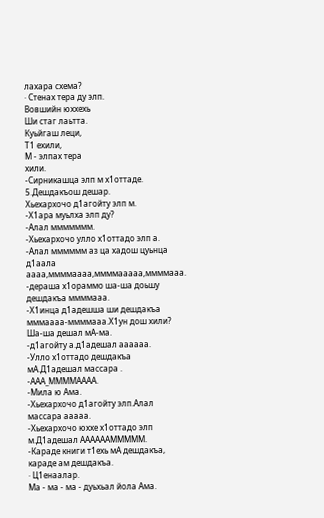лахара схема?
· Стенах тера ду элп.
Вовшийн юххехь
Ши стаг лаьтта.
Куьйгаш леци,
Т1 ехили,
М - элпах тера
хили.
-Сирникашца элп м х1оттаде.
5.Дешдакъош дешар.
Хьехархочо д1агойту элп м.
-Х1ара муьлха элп ду?
-Алал ммммммм.
-Хьехархочо улло х1оттадо элп а.
-Алал мммммм аз ца хадош цуьнца д1аала аааа,ммммаааа,ммммааааа,ммммааа.
-дераша х1ораммо ша-ша доьшу дешдакъа ммммааа.
-Х1инца д1адешша ши дешдакъа мммаааа-ммммааа.Х1ун дош хили?
Ша-ша дешал мА-ма.
-д1агойту а.д1адешал аааааа.
-Улло х1оттадо дешдакъа мА.Д1адешал массара .
-ААА_ММММАААА.
-Мила ю Ама.
-Хьехархочо д1агойту элп.Алал массара ааааа.
-Хьехархочо юххе х1оттадо элп м.Д1адешал ААААААМММММ.
-Караде книги т1ехь мА дешдакъа, караде ам дешдакъа.
· Ц1енаалар.
Ма - ма - ма - дуьхьал йола Ама.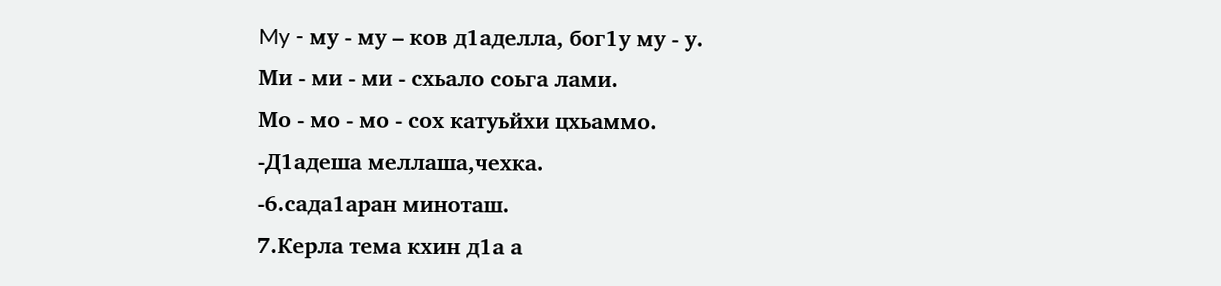My - му - му – ков д1аделла, бог1у му - у.
Ми - ми - ми - схьало соьга лами.
Мо - мо - мо - сох катуьйхи цхьаммо.
-Д1адеша меллаша,чехка.
-6.сада1аран миноташ.
7.Керла тема кхин д1а а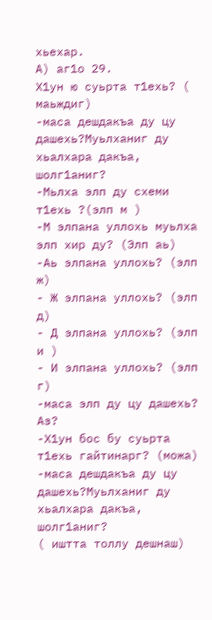хьехар.
А) аг1о 29.
Х1ун ю суьрта т1ехь? ( маьждиг)
-маса дешдакъа ду цу дашехь?Муьлханиг ду хьалхара дакъа, шолг1аниг?
-Мьлха элп ду схеми т1ехь ?(элп м )
-М элпана уллохь муьлха элп хир ду? (Элп аь)
-Аь элпана уллохь? (элп ж)
- Ж элпана уллохь? (элп д)
- Д элпана уллохь? (элп и )
- И элпана уллохь? (элп г)
-маса элп ду цу дашехь? Аз?
-Х1ун бос бу суьрта т1ехь гайтинарг? (можа)
-маса дешдакъа ду цу дашехь?Муьлханиг ду хьалхара дакъа, шолг1аниг?
( иштта толлу дешнаш)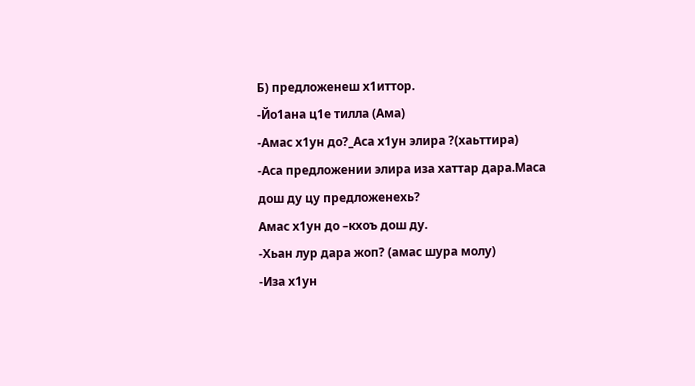Б) предложенеш х1иттор.
-Йо1ана ц1е тилла (Ама)
-Амас х1ун до?_Аса х1ун элира ?(хаьттира)
-Аса предложении элира иза хаттар дара.Маса дош ду цу предложенехь?
Амас х1ун до –кхоъ дош ду.
-Хьан лур дара жоп? (амас шура молу)
-Иза х1ун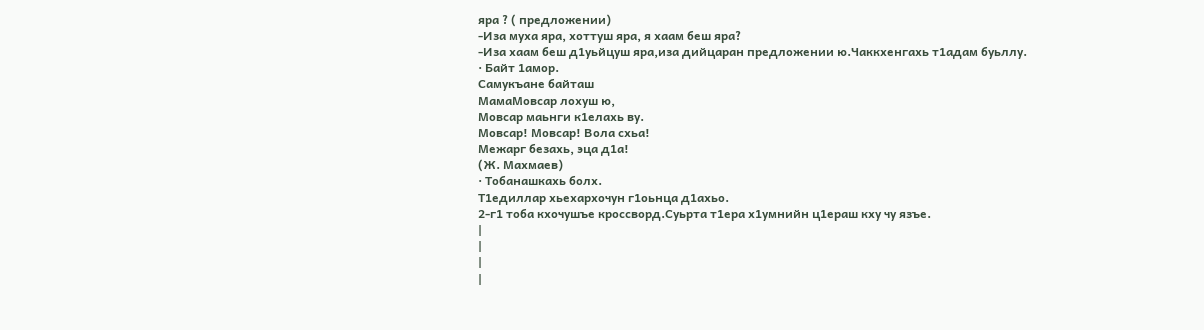яра ? ( предложении)
-Иза муха яра, хоттуш яра, я хаам беш яра?
-Иза хаам беш д1уьйцуш яра,иза дийцаран предложении ю.Чаккхенгахь т1адам буьллу.
· Байт 1амор.
Самукъане байташ
МамаМовсар лохуш ю,
Мовсар маьнги к1елахь ву.
Мовсар! Мовсар! Вола схьа!
Межарг безахь, эца д1а!
(Ж. Махмаев)
· Тобанашкахь болх.
Т1едиллар хьехархочун г1оьнца д1ахьо.
2-г1 тоба кхочушъе кроссворд.Суьрта т1ера х1умнийн ц1ераш кху чу язъе.
|
|
|
|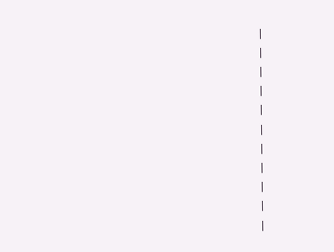|
|
|
|
|
|
|
|
|
|
|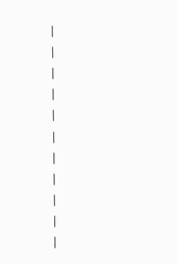|
|
|
|
|
|
|
|
|
|
|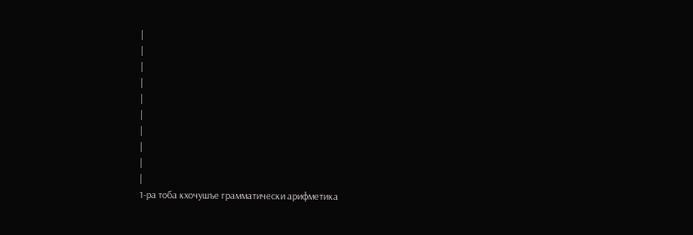|
|
|
|
|
|
|
|
|
|
1-ра тоба кхочушъе грамматически арифметика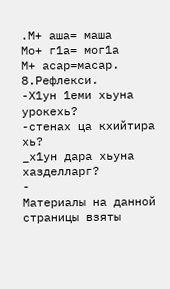.М+ аша= маша
Мо+ г1а= мог1а
М+ асар=масар.
8.Рефлекси.
-Х1ун 1еми хьуна урокехь?
-стенах ца кхийтира хь?
_х1ун дара хьуна хазделларг?
-
Материалы на данной страницы взяты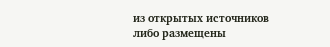из открытых источников либо размещены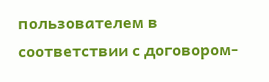пользователем в соответствии с договором-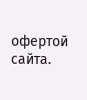офертой сайта.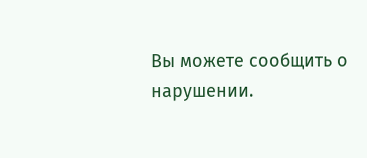Вы можете сообщить о нарушении.